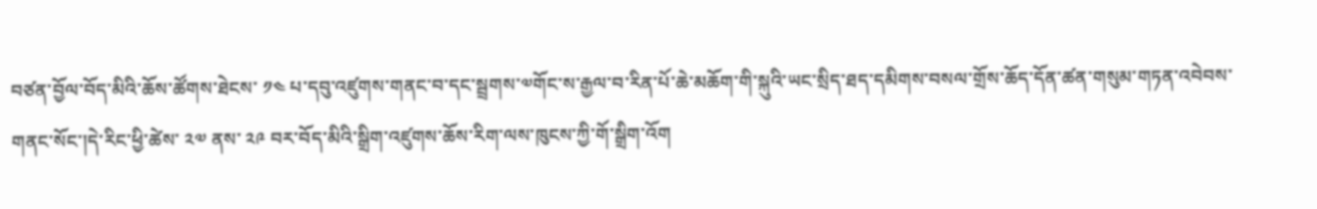བཙན་བྱོལ་བོད་མིའི་ཆོས་ཚོགས་ཐེངས་ ༡༤ པ་དབུ་འཛུགས་གནང་བ་དང་སྦྲགས་༧གོང་ས་རྒྱལ་བ་རིན་པོ་ཆེ་མཆོག་གི་སྐུའི་ཡང་སྲིད་ཐད་དམིགས་བསལ་གྲོས་ཆོད་དོན་ཚན་གསུམ་གཏན་འབེབས་གནང་སོང་།དེ་རིང་ཕྱི་ཚེས་ ༢༧ ནས་ ༢༩ བར་བོད་མིའི་སྒྲིག་འཛུགས་ཆོས་རིག་ལས་ཁུངས་ཀྱི་གོ་སྒྲིག་འོག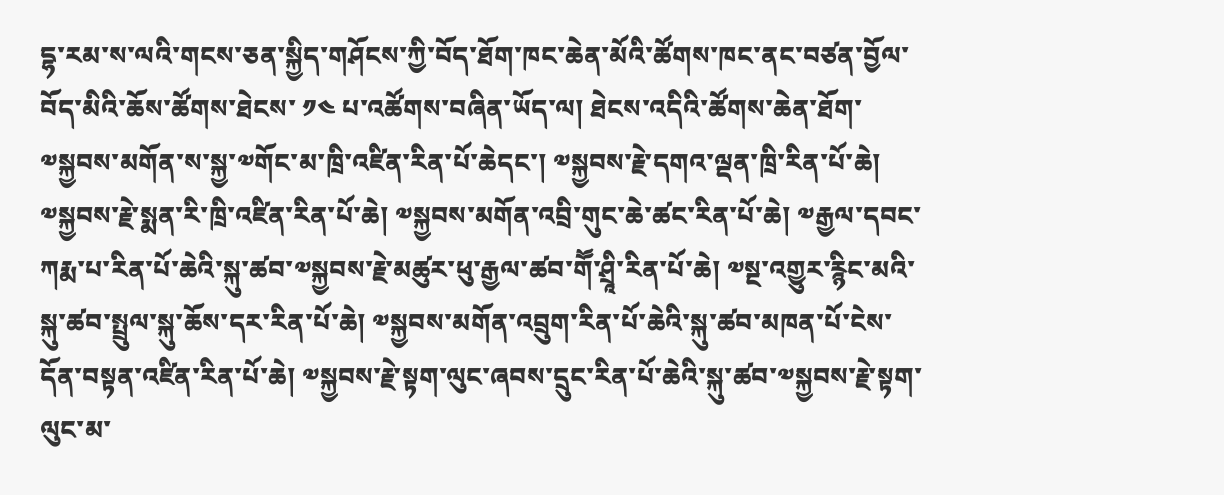དྷ་རམ་ས་ལའི་གངས་ཅན་སྐྱིད་གཤོངས་ཀྱི་བོད་ཐོག་ཁང་ཆེན་མོའི་ཚོགས་ཁང་ནང་བཙན་བྱོལ་བོད་མིའི་ཆོས་ཚོགས་ཐེངས་ ༡༤ པ་འཚོགས་བཞིན་ཡོད་ལ། ཐེངས་འདིའི་ཚོགས་ཆེན་ཐོག་༧སྐྱབས་མགོན་ས་སྐྱ་༧གོང་མ་ཁྲི་འཛིན་རིན་པོ་ཆེདང་། ༧སྐྱབས་རྗེ་དགའ་ལྡན་ཁྲི་རིན་པོ་ཆེ། ༧སྐྱབས་རྗེ་སྨན་རི་ཁྲི་འཛིན་རིན་པོ་ཆེ། ༧སྐྱབས་མགོན་འབྲི་གུང་ཆེ་ཚང་རིན་པོ་ཆེ། ༧རྒྱལ་དབང་ཀརྨ་པ་རིན་པོ་ཆེའི་སྐུ་ཚབ་༧སྐྱབས་རྗེ་མཚུར་ཕུ་རྒྱལ་ཚབ་གཽ་ཤྲཱི་རིན་པོ་ཆེ། ༧སྔ་འགྱུར་རྙིང་མའི་སྐུ་ཚབ་སྤྲུལ་སྐུ་ཆོས་དར་རིན་པོ་ཆེ། ༧སྐྱབས་མགོན་འབྲུག་རིན་པོ་ཆེའི་སྐུ་ཚབ་མཁན་པོ་ངེས་དོན་བསྟན་འཛིན་རིན་པོ་ཆེ། ༧སྐྱབས་རྗེ་སྟག་ལུང་ཞབས་དྲུང་རིན་པོ་ཆེའི་སྐུ་ཚབ་༧སྐྱབས་རྗེ་སྟག་ལུང་མ་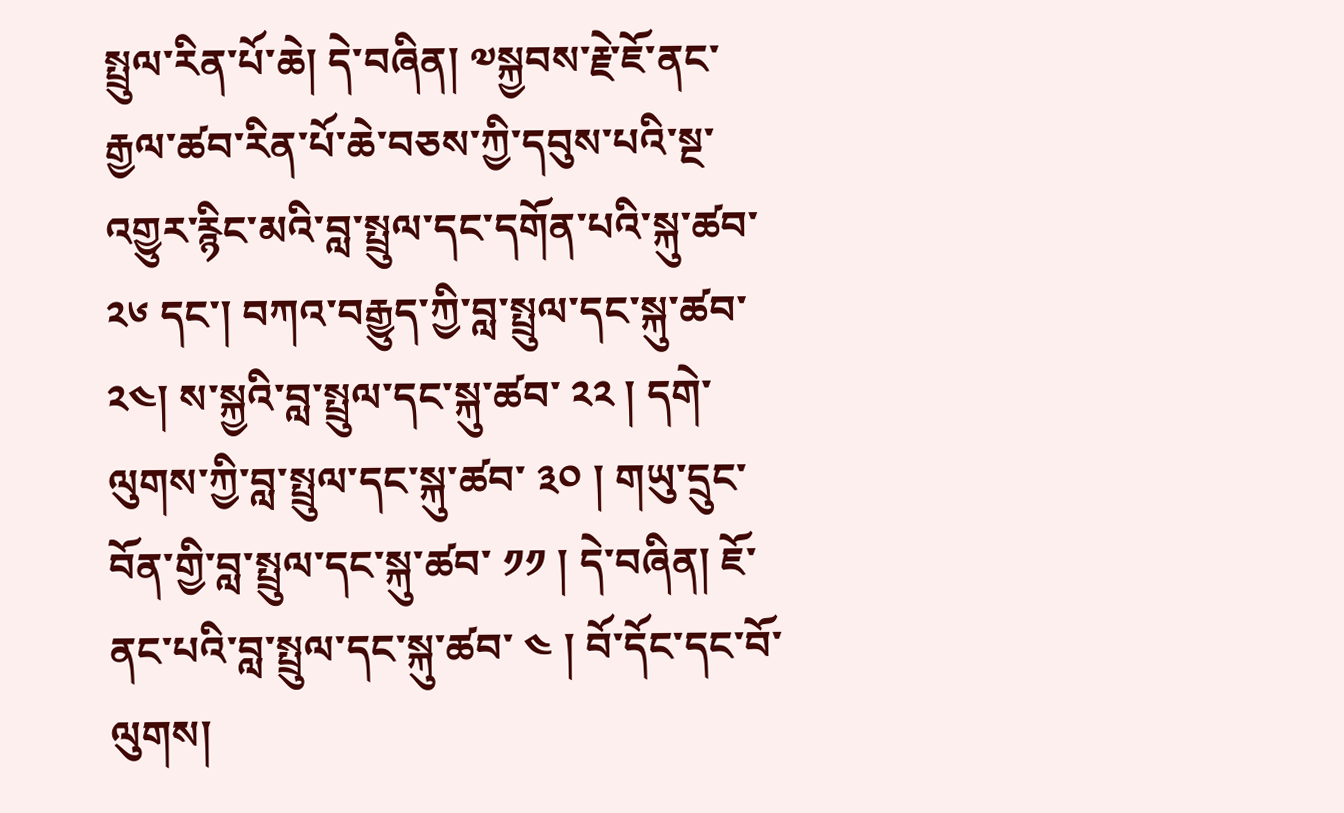སྤྲུལ་རིན་པོ་ཆེ། དེ་བཞིན། ༧སྐྱབས་རྗེ་ཇོ་ནང་རྒྱལ་ཚབ་རིན་པོ་ཆེ་བཅས་ཀྱི་དབུས་པའི་སྔ་འགྱུར་རྙིང་མའི་བླ་སྤྲུལ་དང་དགོན་པའི་སྐུ་ཚབ་ ༢༦ དང་། བཀའ་བརྒྱུད་ཀྱི་བླ་སྤྲུལ་དང་སྐུ་ཚབ་ ༢༤། ས་སྐྱའི་བླ་སྤྲུལ་དང་སྐུ་ཚབ་ ༢༢ ། དགེ་ལུགས་ཀྱི་བླ་སྤྲུལ་དང་སྐུ་ཚབ་ ༣༠ ། གཡུ་དྲུང་བོན་གྱི་བླ་སྤྲུལ་དང་སྐུ་ཚབ་ ༡༡ ། དེ་བཞིན། ཇོ་ནང་པའི་བླ་སྤྲུལ་དང་སྐུ་ཚབ་ ༤ ། བོ་དོང་དང་བོ་ལུགས།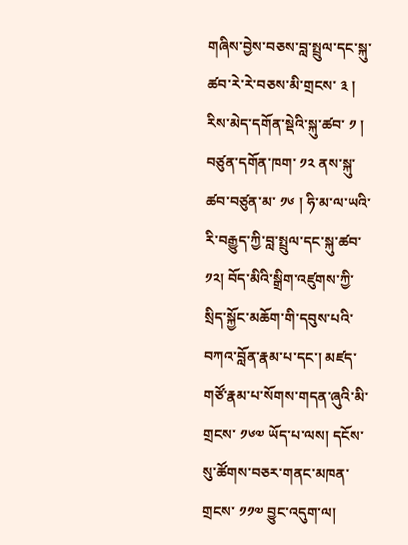གཞིས་བྱེས་བཅས་བླ་སྤྲུལ་དང་སྐུ་ཚབ་རེ་རེ་བཅས་མི་གྲངས་ ༣ ། རིས་མེད་དགོན་སྡེའི་སྐུ་ཚབ་ ༡ ། བཙུན་དགོན་ཁག་ ༡༢ ནས་སྐུ་ཚབ་བཙུན་མ་ ༡༦ ། ཧི་མ་ལ་ཡའི་རི་བརྒྱུད་ཀྱི་བླ་སྤྲུལ་དང་སྐུ་ཚབ་ ༡༢། བོད་མིའི་སྒྲིག་འཛུགས་ཀྱི་སྲིད་སྐྱོང་མཆོག་གི་དབུས་པའི་བཀའ་བློན་རྣམ་པ་དང་། མཛད་གཙོ་རྣམ་པ་སོགས་གདན་ཞུའི་མི་གྲངས་ ༡༦༧ ཡོད་པ་ལས། དངོས་སུ་ཚོགས་བཅར་གནང་མཁན་གྲངས་ ༡༡༧ བྱུང་འདུག་ལ།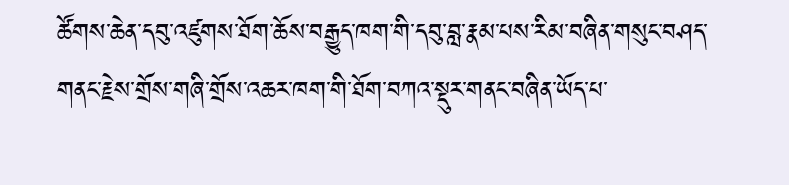ཚོགས་ཆེན་དབུ་འཛུགས་ཐོག་ཆོས་བརྒྱུད་ཁག་གི་དབུ་བླ་རྣམ་པས་རིམ་བཞིན་གསུང་བཤད་གནང་རྗེས་གྲོས་གཞི་གྲོས་འཆར་ཁག་གི་ཐོག་བཀའ་སྡུར་གནང་བཞིན་ཡོད་པ་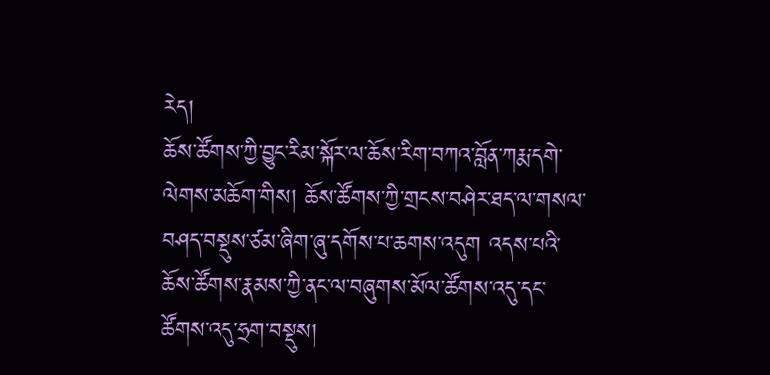རེད།
ཆོས་ཚོགས་ཀྱི་བྱུང་རིམ་སྐོར་ལ་ཆོས་རིག་བཀའ་བློན་ཀརྨ་དགེ་ལེགས་མཆོག་གིས། ཆོས་ཚོགས་ཀྱི་གྲངས་བཤེར་ཐད་ལ་གསལ་བཤད་བསྡུས་ཙམ་ཞིག་ཞུ་དགོས་པ་ཆགས་འདུག འདས་པའི་ཆོས་ཚོགས་རྣམས་ཀྱི་ནང་ལ་བཞུགས་མོལ་ཚོགས་འདུ་དང་ཚོགས་འདུ་ཧྲག་བསྡུས།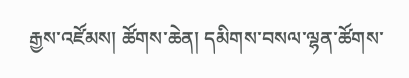རྒྱས་འཛོམས། ཚོགས་ཆེན། དམིགས་བསལ་ལྷན་ཚོགས་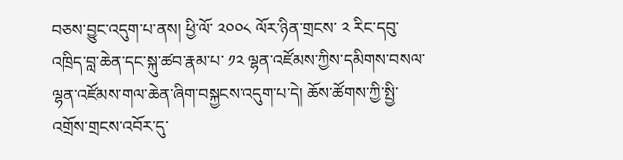བཅས་བྱུང་འདུག་པ་ནས། ཕྱི་ལོ་ ༢༠༠༨ ལོར་ཉིན་གྲངས་ ༢ རིང་དབུ་འཁྲིད་བླ་ཆེན་དང་སྐུ་ཚབ་རྣམ་པ་ ༡༢ ལྷན་འཛོམས་ཀྱིས་དམིགས་བསལ་ལྷན་འཛོམས་གལ་ཆེན་ཞིག་བསྐྱངས་འདུག་པ་དེ། ཆོས་ཚོགས་ཀྱི་སྤྱི་འགྲོས་གྲངས་འབོར་དུ་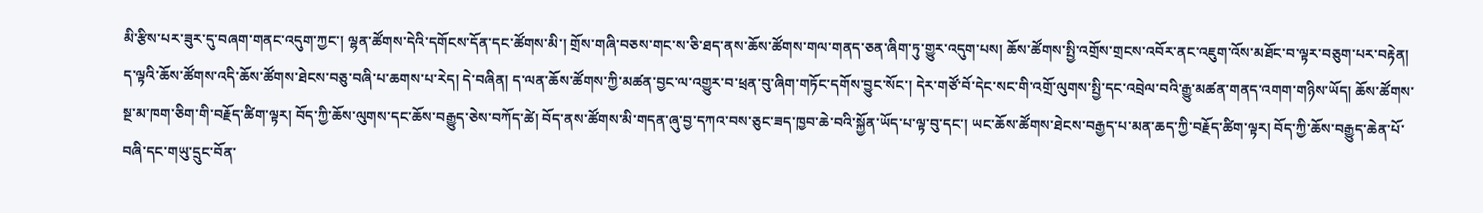མི་རྩིས་པར་ཟུར་དུ་བཞག་གནང་འདུག་ཀྱང་། ལྷན་ཚོགས་དེའི་དགོངས་དོན་དང་ཚོགས་མི་། གྲོས་གཞི་བཅས་གང་ས་ཅི་ཐད་ནས་ཆོས་ཚོགས་གལ་གནད་ཅན་ཞིག་ཏུ་གྱུར་འདུག་པས། ཆོས་ཚོགས་སྤྱི་འགྲོས་གྲངས་འབོར་ནང་འཇུག་འོས་མཐོང་བ་ལྟར་བཅུག་པར་བརྟེན། ད་ལྟའི་ཆོས་ཚོགས་འདི་ཆོས་ཚོགས་ཐེངས་བཅུ་བཞི་པ་ཆགས་པ་རེད། དེ་བཞིན། ད་ལན་ཆོས་ཚོགས་ཀྱི་མཚན་བྱང་ལ་འགྱུར་བ་ཕྲན་བུ་ཞིག་གཏོང་དགོས་བྱུང་སོང་། དེར་གཙོ་བོ་དེང་སང་གི་འགྲོ་ལུགས་སྤྱི་དང་འབྲེལ་བའི་རྒྱུ་མཚན་གནད་འགག་གཉིས་ཡོད། ཆོས་ཚོགས་སྔ་མ་ཁག་ཅིག་གི་བརྗོད་ཚིག་ལྟར། བོད་ཀྱི་ཆོས་ལུགས་དང་ཆོས་བརྒྱུད་ཅེས་བཀོད་ཚེ། བོད་ནས་ཚོགས་མི་གདན་ཞུ་བྱ་དཀའ་བས་ཅུང་ཟད་ཁྱབ་ཆེ་བའི་སྐྱོན་ཡོད་པ་ལྟ་བུ་དང་། ཡང་ཆོས་ཚོགས་ཐེངས་བརྒྱད་པ་མན་ཆད་ཀྱི་བརྗོད་ཚིག་ལྟར། བོད་ཀྱི་ཆོས་བརྒྱུད་ཆེན་པོ་བཞི་དང་གཡུ་དྲུང་བོན་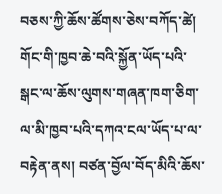བཅས་ཀྱི་ཆོས་ཚོགས་ཅེས་བཀོད་ཚེ། གོང་གི་ཁྱབ་ཆེ་བའི་སྐྱོན་ཡོད་པའི་སྒང་ལ་ཆོས་ལུགས་གཞན་ཁག་ཅིག་ལ་མི་ཁྱབ་པའི་དཀའ་ངལ་ཡོད་པ་ལ་བརྟེན་ནས། བཙན་བྱོལ་བོད་མིའི་ཆོས་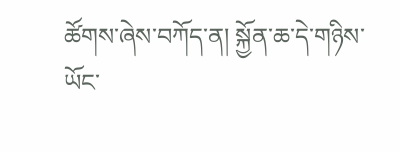ཚོགས་ཞེས་བཀོད་ན། སྐྱོན་ཆ་དེ་གཉིས་ཡོང་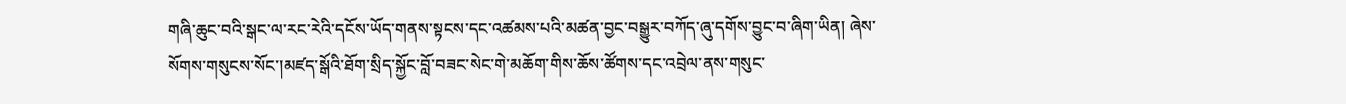གཞི་ཆུང་བའི་སྒང་ལ་རང་རེའི་དངོས་ཡོད་གནས་སྟངས་དང་འཚམས་པའི་མཚན་བྱང་བསྒྱུར་བཀོད་ཞུ་དགོས་བྱུང་བ་ཞིག་ཡིན། ཞེས་སོགས་གསུངས་སོང་།མཛད་སྒོའི་ཐོག་སྲིད་སྐྱོང་བློ་བཟང་སེང་གེ་མཆོག་གིས་ཆོས་ཚོགས་དང་འབྲེལ་ནས་གསུང་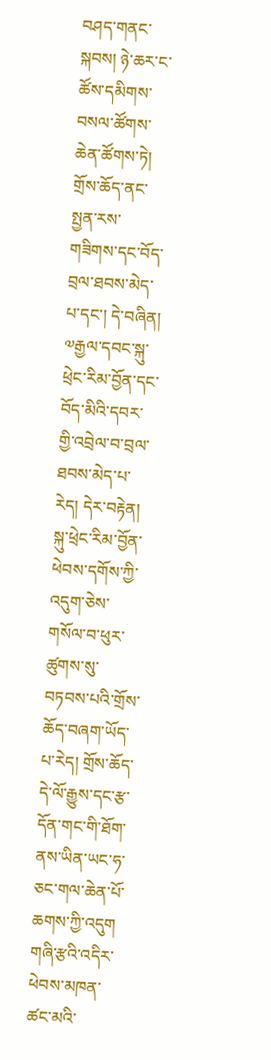བཤད་གནང་སྐབས། ཉེ་ཆར་ང་ཚོས་དམིགས་བསལ་ཚོགས་ཆེན་ཚོགས་ཏེ། གྲོས་ཆོད་ནང་སྤྱན་རས་གཟིགས་དང་བོད་བྲལ་ཐབས་མེད་པ་དང་། དེ་བཞིན། ༧རྒྱལ་དབང་སྐུ་ཕྲེང་རིམ་བྱོན་དང་བོད་མིའི་དབར་གྱི་འབྲེལ་བ་བྲལ་ཐབས་མེད་པ་རེད། དེར་བརྟེན། སྐུ་ཕྲེང་རིམ་བྱོན་ཕེབས་དགོས་ཀྱི་འདུག་ཅེས་གསོལ་བ་ཕུར་ཚུགས་སུ་བཏབས་པའི་གྲོས་ཆོད་བཞག་ཡོད་པ་རེད། གྲོས་ཆོད་དེ་ལོ་རྒྱུས་དང་རྩ་དོན་གང་གི་ཐོག་ནས་ཡིན་ཡང་ཧ་ཅང་གལ་ཆེན་པོ་ཆགས་ཀྱི་འདུག གཞི་རྩའི་འདིར་ཕེབས་མཁན་ཚང་མའི་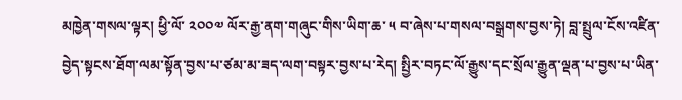མཁྱེན་གསལ་ལྟར། ཕྱི་ལོ་ ༢༠༠༧ ལོར་རྒྱ་ནག་གཞུང་གིས་ཡིག་ཆ་ ༥ བ་ཞེས་པ་གསལ་བསྒྲགས་བྱས་ཏེ། བླ་སྤྲུལ་ངོས་འཛིན་བྱེད་སྟངས་ཐོག་ལམ་སྟོན་བྱས་པ་ཙམ་མ་ཟད་ལག་བསྟར་བྱས་པ་རེད། སྤྱིར་བཏང་ལོ་རྒྱུས་དང་སྲོལ་རྒྱུན་ལྡན་པ་བྱས་པ་ཡིན་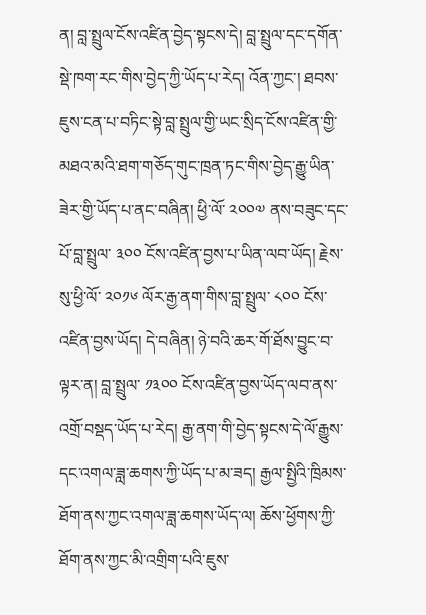ན། བླ་སྤྲུལ་ངོས་འཛིན་བྱེད་སྟངས་དེ། བླ་སྤྲུལ་དང་དགོན་སྡེ་ཁག་རང་གིས་བྱེད་ཀྱི་ཡོད་པ་རེད། འོན་ཀྱང་། ཐབས་ཇུས་ངན་པ་བཏིང་སྟེ་བླ་སྤྲུལ་གྱི་ཡང་སྲིད་ངོས་འཛིན་གྱི་མཐའ་མའི་ཐག་གཅོད་གུང་ཁྲན་ཏང་གིས་བྱེད་རྒྱུ་ཡིན་ཟེར་གྱི་ཡོད་པ་ནང་བཞིན། ཕྱི་ལོ་ ༢༠༠༧ ནས་བཟུང་དང་པོ་བླ་སྤྲུལ་ ༣༠༠ ངོས་འཛིན་བྱས་པ་ཡིན་ལབ་ཡོད། རྗེས་སུ་ཕྱི་ལོ་ ༢༠༡༦ ལོར་རྒྱ་ནག་གིས་བླ་སྤྲུལ་ ༨༠༠ ངོས་འཛིན་བྱས་ཡོད། དེ་བཞིན། ཉེ་བའི་ཆར་གོ་ཐོས་བྱུང་བ་ལྟར་ན། བླ་སྤྲུལ་ ༡༣༠༠ ངོས་འཛིན་བྱས་ཡོད་ལབ་ནས་འགྲོ་བསྡད་ཡོད་པ་རེད། རྒྱ་ནག་གི་བྱེད་སྟངས་དེ་ལོ་རྒྱུས་དང་འགལ་ཟླ་ཆགས་ཀྱི་ཡོད་པ་མ་ཟད། རྒྱལ་སྤྱིའི་ཁྲིམས་ཐོག་ནས་ཀྱང་འགལ་ཟླ་ཆགས་ཡོད་ལ། ཆོས་ཕྱོགས་ཀྱི་ཐོག་ནས་ཀྱང་མི་འགྲིག་པའི་ཇུས་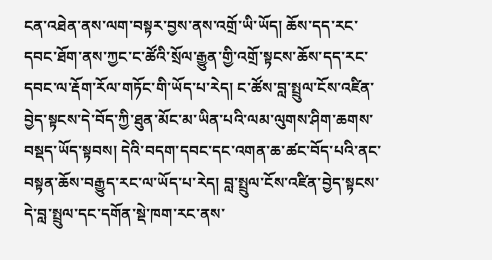ངན་འཐེན་ནས་ལག་བསྟར་བྱས་ནས་འགྲོ་ཡི་ཡོད། ཆོས་དད་རང་དབང་ཐོག་ནས་ཀྱང་ང་ཚོའི་སྲོལ་རྒྱུན་གྱི་འགྲོ་སྟངས་ཆོས་དད་རང་དབང་ལ་རྡོག་རོལ་གཏོང་གི་ཡོད་པ་རེད། ང་ཚོས་བླ་སྤྲུལ་ངོས་འཛིན་བྱེད་སྟངས་དེ་བོད་ཀྱི་ཐུན་མོང་མ་ཡིན་པའི་ལམ་ལུགས་ཤིག་ཆགས་བསྡད་ཡོད་སྟབས། དེའི་བདག་དབང་དང་འགན་ཆ་ཚང་བོད་པའི་ནང་བསྟན་ཆོས་བརྒྱུད་རང་ལ་ཡོད་པ་རེད། བླ་སྤྲུལ་ངོས་འཛིན་བྱེད་སྟངས་དེ་བླ་སྤྲུལ་དང་དགོན་སྡེ་ཁག་རང་ནས་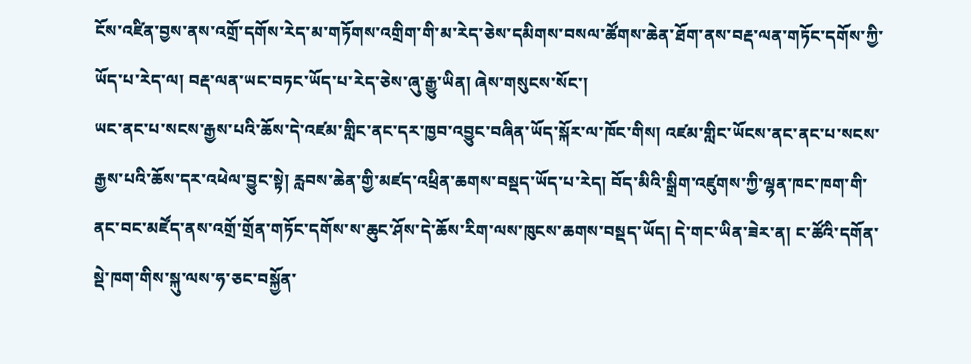ངོས་འཛིན་བྱས་ནས་འགྲོ་དགོས་རེད་མ་གཏོགས་འགྲིག་གི་མ་རེད་ཅེས་དམིགས་བསལ་ཚོགས་ཆེན་ཐོག་ནས་བརྡ་ལན་གཏོང་དགོས་ཀྱི་ཡོད་པ་རེད་ལ། བརྡ་ལན་ཡང་བཏང་ཡོད་པ་རེད་ཅེས་ཞུ་རྒྱུ་ཡིན། ཞེས་གསུངས་སོང་།
ཡང་ནང་པ་སངས་རྒྱས་པའི་ཆོས་དེ་འཛམ་གླིང་ནང་དར་ཁྱབ་འབྱུང་བཞིན་ཡོད་སྐོར་ལ་ཁོང་གིས། འཛམ་གླིང་ཡོངས་ནང་ནང་པ་སངས་རྒྱས་པའི་ཆོས་དར་འཕེལ་བྱུང་སྟེ། རླབས་ཆེན་གྱི་མཛད་འཕྲིན་ཆགས་བསྡད་ཡོད་པ་རེད། བོད་མིའི་སྒྲིག་འཛུགས་ཀྱི་ལྷན་ཁང་ཁག་གི་ནང་བང་མཛོད་ནས་འགྲོ་གྲོན་གཏོང་དགོས་ས་ཆུང་ཤོས་དེ་ཆོས་རིག་ལས་ཁུངས་ཆགས་བསྡད་ཡོད། དེ་གང་ཡིན་ཟེར་ན། ང་ཚོའི་དགོན་སྡེ་ཁག་གིས་སྐུ་ལས་ཧ་ཅང་བསྐྱོན་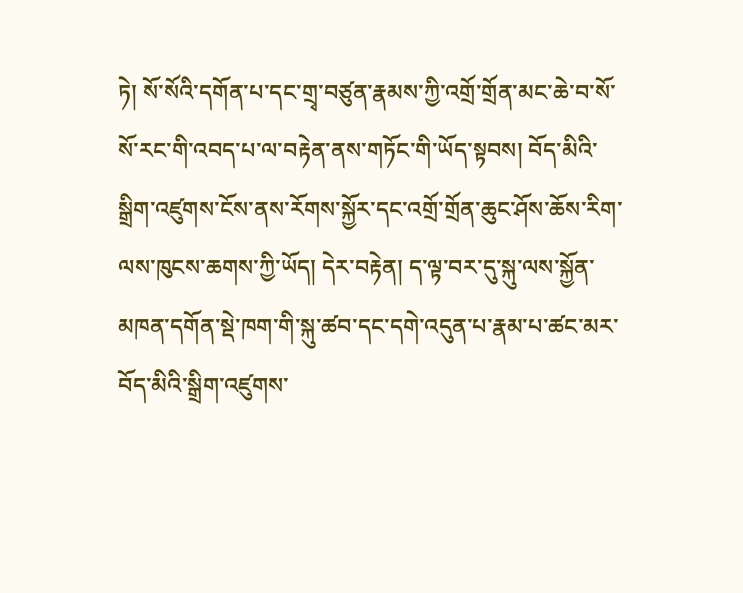ཏེ། སོ་སོའི་དགོན་པ་དང་གྲྭ་བཙུན་རྣམས་ཀྱི་འགྲོ་གྲོན་མང་ཆེ་བ་སོ་སོ་རང་གི་འབད་པ་ལ་བརྟེན་ནས་གཏོང་གི་ཡོད་སྟབས། བོད་མིའི་སྒྲིག་འཛུགས་ངོས་ནས་རོགས་སྐྱོར་དང་འགྲོ་གྲོན་ཆུང་ཤོས་ཆོས་རིག་ལས་ཁུངས་ཆགས་ཀྱི་ཡོད། དེར་བརྟེན། ད་ལྟ་བར་དུ་སྐུ་ལས་སྐྱོན་མཁན་དགོན་སྡེ་ཁག་གི་སྐུ་ཚབ་དང་དགེ་འདུན་པ་རྣམ་པ་ཚང་མར་བོད་མིའི་སྒྲིག་འཛུགས་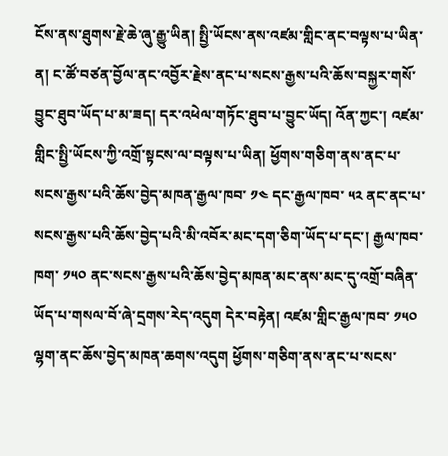ངོས་ནས་ཐུགས་རྗེ་ཆེ་ཞུ་རྒྱུ་ཡིན། སྤྱི་ཡོངས་ནས་འཛམ་གླིང་ནང་བལྟས་པ་ཡིན་ན། ང་ཚོ་བཙན་བྱོལ་ནང་འབྱོར་རྗེས་ནང་པ་སངས་རྒྱས་པའི་ཆོས་བསྐྱར་གསོ་བྱུང་ཐུབ་ཡོད་པ་མ་ཟད། དར་འཕེལ་གཏོང་ཐུབ་པ་བྱུང་ཡོད། འོན་ཀྱང་། འཛམ་གླིང་སྤྱི་ཡོངས་ཀྱི་འགྲོ་སྟངས་ལ་བལྟས་པ་ཡིན། ཕྱོགས་གཅིག་ནས་ནང་པ་སངས་རྒྱས་པའི་ཆོས་བྱེད་མཁན་རྒྱལ་ཁབ་ ༡༤ དང་རྒྱལ་ཁབ་ ༥༢ ནང་ནང་པ་སངས་རྒྱས་པའི་ཆོས་བྱེད་པའི་མི་འབོར་མང་དག་ཅིག་ཡོད་པ་དང་། རྒྱལ་ཁབ་ཁག་ ༡༥༠ ནང་སངས་རྒྱས་པའི་ཆོས་བྱེད་མཁན་མང་ནས་མང་དུ་འགྲོ་བཞིན་ཡོད་པ་གསལ་བོ་ཞེ་དྲགས་རེད་འདུག དེར་བརྟེན། འཛམ་གླིང་རྒྱལ་ཁབ་ ༡༥༠ ལྷག་ནང་ཆོས་བྱེད་མཁན་ཆགས་འདུག ཕྱོགས་གཅིག་ནས་ནང་པ་སངས་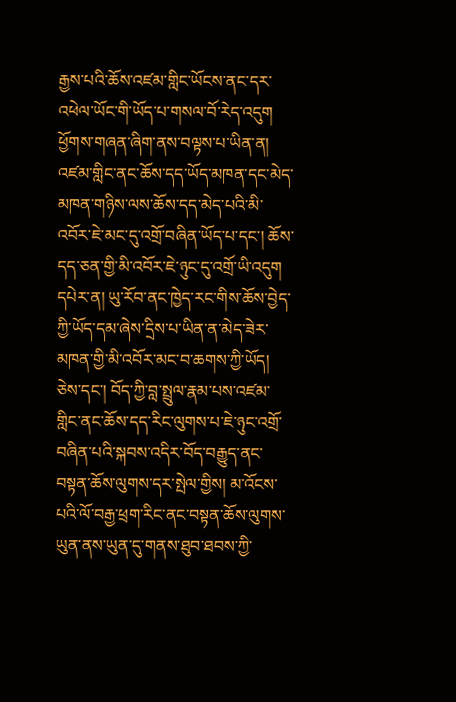རྒྱས་པའི་ཆོས་འཛམ་གླིང་ཡོངས་ནང་དར་འཕེལ་ཡོང་གི་ཡོད་པ་གསལ་བོ་རེད་འདུག ཕྱོགས་གཞན་ཞིག་ནས་བལྟས་པ་ཡིན་ན། འཛམ་གླིང་ནང་ཆོས་དད་ཡོད་མཁན་དང་མེད་མཁན་གཉིས་ལས་ཆོས་དད་མེད་པའི་མི་འབོར་ཇེ་མང་དུ་འགྲོ་བཞིན་ཡོད་པ་དང་། ཆོས་དད་ཅན་གྱི་མི་འབོར་ཇེ་ཉུང་དུ་འགྲོ་ཡི་འདུག དཔེར་ན། ཡུ་རོབ་ནང་ཁྱེད་རང་གིས་ཆོས་བྱེད་ཀྱི་ཡོད་དམ་ཞེས་དྲིས་པ་ཡིན་ན་མེད་ཟེར་མཁན་གྱི་མི་འབོར་མང་བ་ཆགས་ཀྱི་ཡོད། ཅེས་དང་། བོད་ཀྱི་བླ་སྤྲུལ་རྣམ་པས་འཛམ་གླིང་ནང་ཆོས་དད་རིང་ལུགས་པ་ཇེ་ཉུང་འགྲོ་བཞིན་པའི་སྐབས་འདིར་བོད་བརྒྱུད་ནང་བསྟན་ཆོས་ལུགས་དར་སྤེལ་གྱིས། མ་འོངས་པའི་ལོ་བརྒྱ་ཕྲག་རིང་ནང་བསྟན་ཆོས་ལུགས་ཡུན་ནས་ཡུན་དུ་གནས་ཐུབ་ཐབས་ཀྱི་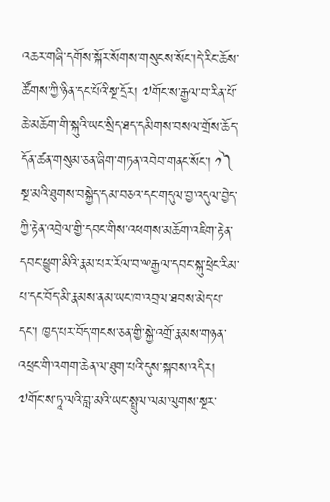འཆར་གཞི་དགོས་སྐོར་སོགས་གསུངས་སོང་།དེ་རིང་ཆོས་ཚོགས་ཀྱི་ཉིན་དང་པོའི་སྔ་དྲོར། ༧གོང་ས་རྒྱལ་བ་རིན་པོ་ཆེ་མཆོག་གི་སྐུའི་ཡང་སྲིད་ཐད་དམིགས་བསལ་གྲོས་ཆོད་དོན་ཚན་གསུམ་ཅན་ཞིག་གཏན་འབེབ་གནང་སོང་། ༡༽ སྔ་མའི་ཐུགས་བསྐྱེད་དམ་བཅའ་དང་གདུལ་བྱ་འདུལ་བྱེད་ཀྱི་རྟེན་འབྲེལ་གྱི་དབང་གིས་འཕགས་མཆོག་འཇིག་རྟེན་དབང་ཕྱུག་མིའི་རྣམ་པར་རོལ་བ་ྋརྒྱལ་དབང་སྐུ་ཕྲེང་རིམ་པ་དང་བོད་མི་རྣམས་ནམ་ཡང་ཁ་འབྲལ་ཐབས་མེད་པ་དང་། ཁྱད་པར་བོད་གངས་ཅན་གྱི་སྐྱེ་འགྲོ་རྣམས་གཉན་འཕྲང་གི་འགག་ཆེན་ལ་ཐུག་པའི་དུས་སྐབས་འདིར། ༧གོང་ས་ཏཱ་ལའི་བླ་མའི་ཡང་སྤྲུལ་ལམ་ལུགས་སྔར་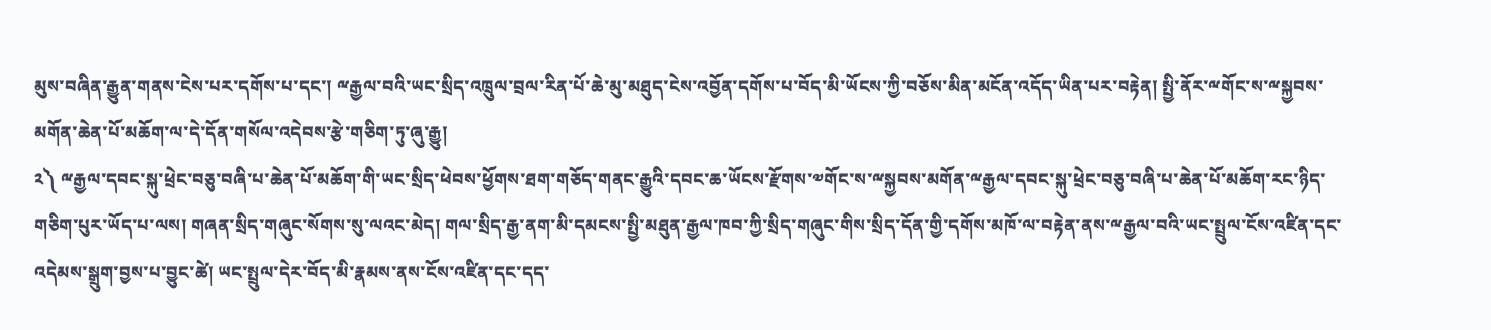མུས་བཞིན་རྒྱུན་གནས་ངེས་པར་དགོས་པ་དང་། ྋརྒྱལ་བའི་ཡང་སྲིད་འཁྲུལ་བྲལ་རིན་པོ་ཆེ་མུ་མཐུད་ངེས་འབྱོན་དགོས་པ་བོད་མི་ཡོངས་ཀྱི་བཅོས་མིན་མངོན་འདོད་ཡིན་པར་བརྟེན། སྤྱི་ནོར་ྋགོང་ས་ྋསྐྱབས་མགོན་ཆེན་པོ་མཆོག་ལ་དེ་དོན་གསོལ་འདེབས་རྩེ་གཅིག་ཏུ་ཞུ་རྒྱུ།
༢༽ ྋརྒྱལ་དབང་སྐུ་ཕྲེང་བཅུ་བཞི་པ་ཆེན་པོ་མཆོག་གི་ཡང་སྲིད་ཕེབས་ཕྱོགས་ཐག་གཅོད་གནང་རྒྱུའི་དབང་ཆ་ཡོངས་རྫོགས་༧གོང་ས་ྋསྐྱབས་མགོན་ྋརྒྱལ་དབང་སྐུ་ཕྲེང་བཅུ་བཞི་པ་ཆེན་པོ་མཆོག་རང་ཉིད་གཅིག་པུར་ཡོད་པ་ལས། གཞན་སྲིད་གཞུང་སོགས་སུ་ལའང་མེད། གལ་སྲིད་རྒྱ་ནག་མི་དམངས་སྤྱི་མཐུན་རྒྱལ་ཁབ་ཀྱི་སྲིད་གཞུང་གིས་སྲིད་དོན་གྱི་དགོས་མཁོ་ལ་བརྟེན་ནས་ྋརྒྱལ་བའི་ཡང་སྤྲུལ་ངོས་འཛིན་དང་འདེམས་སྒྲུག་བྱས་པ་བྱུང་ཚེ། ཡང་སྤྲུལ་དེར་བོད་མི་རྣམས་ནས་ངོས་འཛིན་དང་དད་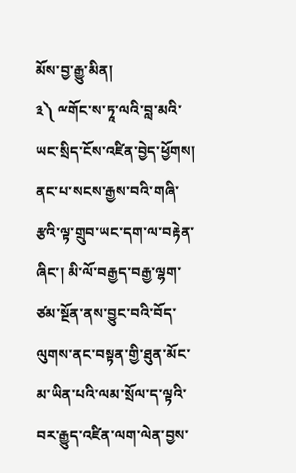མོས་བྱ་རྒྱུ་མིན།
༣༽ ྋགོང་ས་ཏཱ་ལའི་བླ་མའི་ཡང་སྲིད་ངོས་འཛིན་བྱེད་ཕྱོགས། ནང་པ་སངས་རྒྱས་བའི་གཞི་རྩའི་ལྟ་གྲུབ་ཡང་དག་ལ་བརྟེན་ཞིང་། མི་ལོ་བརྒྱད་བརྒྱ་ལྷག་ཙམ་སྔོན་ནས་བྱུང་བའི་བོད་ལུགས་ནང་བསྟན་གྱི་ཐུན་མོང་མ་ཡིན་པའི་ལམ་སྲོལ་ད་ལྟའི་བར་རྒྱུད་འཛིན་ལག་ལེན་བྱས་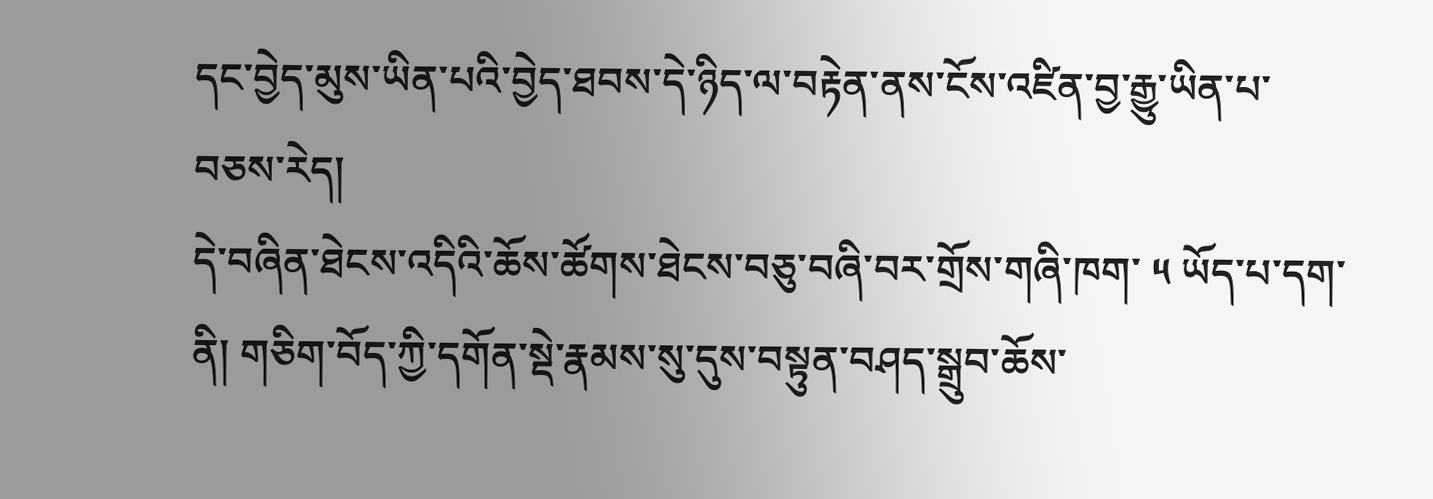དང་བྱེད་མུས་ཡིན་པའི་བྱེད་ཐབས་དེ་ཉིད་ལ་བརྟེན་ནས་ངོས་འཛིན་བྱ་རྒྱུ་ཡིན་པ་བཅས་རེད།
དེ་བཞིན་ཐེངས་འདིའི་ཆོས་ཚོགས་ཐེངས་བཅུ་བཞི་བར་གྲོས་གཞི་ཁག་ ༥ ཡོད་པ་དག་ནི། གཅིག་བོད་ཀྱི་དགོན་སྡེ་རྣམས་སུ་དུས་བསྟུན་བཤད་སྒྲུབ་ཆོས་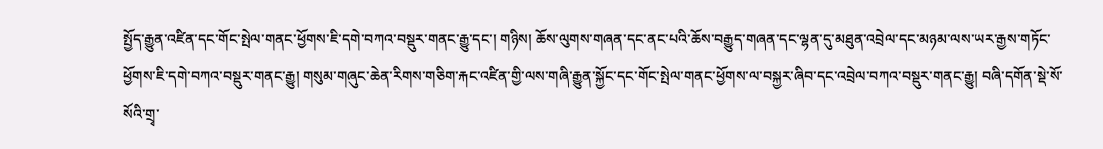སྤྱོད་རྒྱུན་འཛིན་དང་གོང་སྤེལ་གནང་ཕྱོགས་ཇི་དགེ་བཀའ་བསྡུར་གནང་རྒྱུ་དང་། གཉིས། ཆོས་ལུགས་གཞན་དང་ནང་པའི་ཆོས་བརྒྱུད་གཞན་དང་ལྷན་དུ་མཐུན་འབྲེལ་དང་མཉམ་ལས་ཡར་རྒྱས་གཏོང་ཕྱོགས་ཇི་དགེ་བཀའ་བསྡུར་གནང་རྒྱུ། གསུམ་གཞུང་ཆེན་རིགས་གཅིག་རྐང་འཛིན་གྱི་ལས་གཞི་རྒྱུན་སྐྱོང་དང་གོང་སྤེལ་གནང་ཕྱོགས་ལ་བསྐྱར་ཞིབ་དང་འབྲེལ་བཀའ་བསྡུར་གནང་རྒྱུ། བཞི་དགོན་སྡེ་སོ་སོའི་གྲྭ་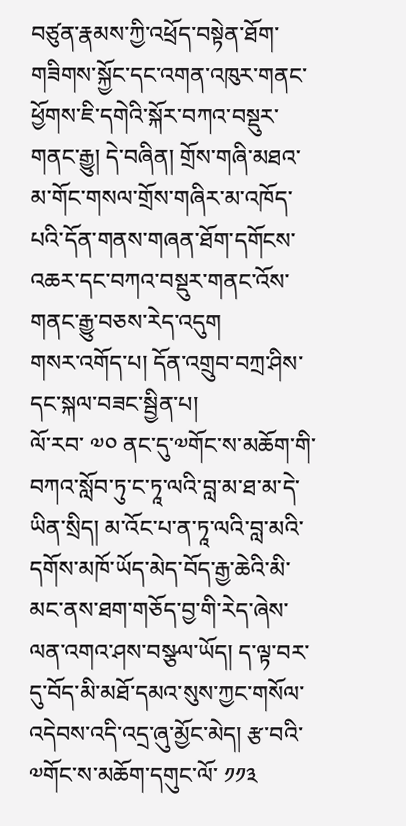བཙུན་རྣམས་ཀྱི་འཕྲོད་བསྟེན་ཐོག་གཟིགས་སྐྱོང་དང་འགན་འཁུར་གནང་ཕྱོགས་ཇི་དགེའི་སྐོར་བཀའ་བསྡུར་གནང་རྒྱུ། དེ་བཞིན། གྲོས་གཞི་མཐའ་མ་གོང་གསལ་གྲོས་གཞིར་མ་འཁོད་པའི་དོན་གནས་གཞན་ཐོག་དགོངས་འཆར་དང་བཀའ་བསྡུར་གནང་འོས་གནང་རྒྱུ་བཅས་རེད་འདུག
གསར་འགོད་པ། དོན་འགྲུབ་བཀྲ་ཤིས་དང་སྐལ་བཟང་སྦྱིན་པ།
ལོ་རབ་ ༧༠ ནང་དུ་༧གོང་ས་མཆོག་གི་བཀའ་སློབ་ཏུ་ང་ཏཱ་ལའི་བླ་མ་ཐ་མ་དེ་ཡིན་སྲིད། མ་འོང་པ་ན་ཏཱ་ལའི་བླ་མའི་དགོས་མཁོ་ཡོད་མེད་བོད་རྒྱ་ཆེའི་མི་མང་ནས་ཐག་གཅོད་བྱ་གི་རེད་ཞེས་ལན་འགའ་ཤས་བསྩལ་ཡོད། ད་ལྟ་བར་དུ་བོད་མི་མཐོ་དམའ་སུས་ཀྱང་གསོལ་འདེབས་འདི་འདྲ་ཞུ་མྱོང་མེད། རྩ་བའི་༧གོང་ས་མཆོག་དགུང་ལོ་ ༡༡༣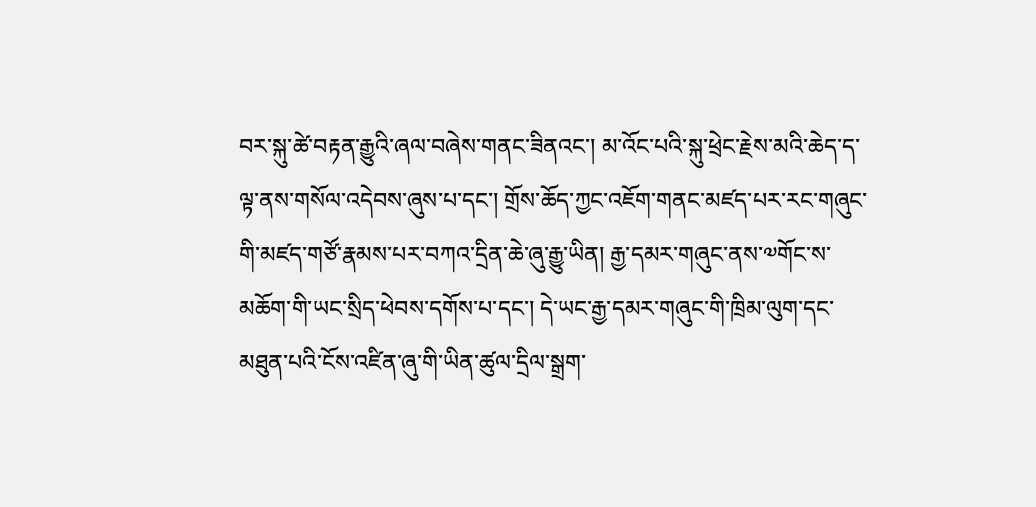བར་སྐུ་ཚེ་བརྟན་རྒྱུའི་ཞལ་བཞེས་གནང་ཟིནའང་། མ་འོང་པའི་སྐུ་ཕྲེང་རྗེས་མའི་ཆེད་ད་ལྟ་ནས་གསོལ་འདེབས་ཞུས་པ་དང་། གྲོས་ཆོད་ཀྱང་འཇོག་གནང་མཛད་པར་རང་གཞུང་གི་མཛད་གཙོ་རྣམས་པར་བཀའ་དྲིན་ཆེ་ཞུ་རྒྱུ་ཡིན། རྒྱ་དམར་གཞུང་ནས་༧གོང་ས་མཆོག་གི་ཡང་སྲིད་ཕེབས་དགོས་པ་དང་། དེ་ཡང་རྒྱ་དམར་གཞུང་གི་ཁྲིམ་ལུག་དང་མཐུན་པའི་ངོས་འཛིན་ཞུ་གི་ཡིན་ཚུལ་དྲིལ་སྒྲག་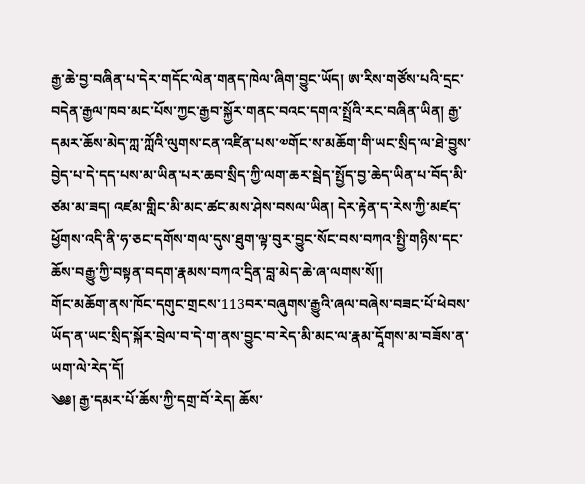རྒྱ་ཆེ་བྱ་བཞིན་པ་དེར་གདོང་ལེན་གནད་ཁེལ་ཞིག་བྱུང་ཡོད། ཨ་རིས་གཙོས་པའི་དྲང་བདེན་རྒྱལ་ཁབ་མང་པོས་ཀྱང་རྒྱབ་སྐྱོར་གནང་བའང་དགའ་སྤྲོའི་རང་བཞིན་ཡིན། རྒྱ་དམར་ཆོས་མེད་ཀླ་ཀློའི་ལུགས་ངན་འཛིན་པས་༧གོང་ས་མཆོག་གི་ཡང་སྲིད་ལ་ཐེ་བྱུས་བྱེད་པ་དེ་དད་པས་མ་ཡིན་པར་ཆབ་སྲིད་ཀྱི་ལག་ཆར་སྦེད་སྤྱོད་བྱ་ཆེད་ཡིན་པ་བོད་མི་ཙམ་མ་ཟད། འཛམ་གླིང་མི་མང་ཚང་མས་ཤེས་བསལ་ཡིན། དེར་རྟེན་ད་རེས་ཀྱི་མཛད་ཕྱོགས་འདི་ནི་ཧ་ཅང་དགོས་གལ་དུས་ཐུག་ལྟ་བུར་བྱུང་སོང་བས་བཀའ་སྤྱི་གཉིས་དང་ཆོས་བརྒྱུ་ཀྱི་བསྟན་བདག་རྣམས་བཀའ་དྲིན་བླ་མེད་ཆེ་ཞ་ལགས་སོ།།
གོང་མཆོག་ནས་ཁོང་དགུང་གྲངས་113བར་བཞུགས་རྒྱུའི་ཞལ་བཞེས་བཟང་པོ་ཕེབས་ཡོད་ན་ཡང་སྲིད་སྐོར་བྲེལ་བ་དེ་ག་ནས་བྱུང་བ་རེད་མི་མང་ལ་རྣམ་དཱོགས་མ་བཟོས་ན་ཡག་ལེ་རེད་དོ།
༄༅། རྒྱ་དམར་པོ་ཆོས་ཀྱི་དགྲ་བོ་རེད། ཆོས་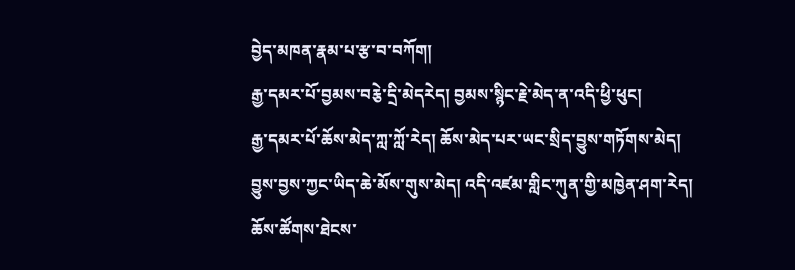བྱེད་མཁན་རྣམ་པ་རྩ་བ་བཀོག།
རྒྱ་དམར་པོ་བྱམས་བརྕེ་དྲི་མེདརེད། བྱམས་སྙིང་རྗེ་མེད་ན་འདི་ཕྱི་ཕུང།
རྒྱ་དམར་པོ་ཆོས་མེད་ཀླ་ཀློ་རེད། ཆོས་མེད་པར་ཡང་སྲིད་བྱུས་གཏོགས་མེད།
བྱུས་བྱས་ཀྱང་ཡིད་ཆེ་མོས་གུས་མེད། འདི་འཛམ་གླིང་ཀུན་གྱི་མཁྱེན་ཤག་རེད།
ཆོས་ཚོགས་ཐེངས་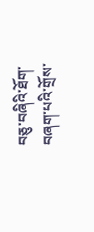བཅུ་བཞིའི་ཐོག་བཞག་པའི་གྲོས་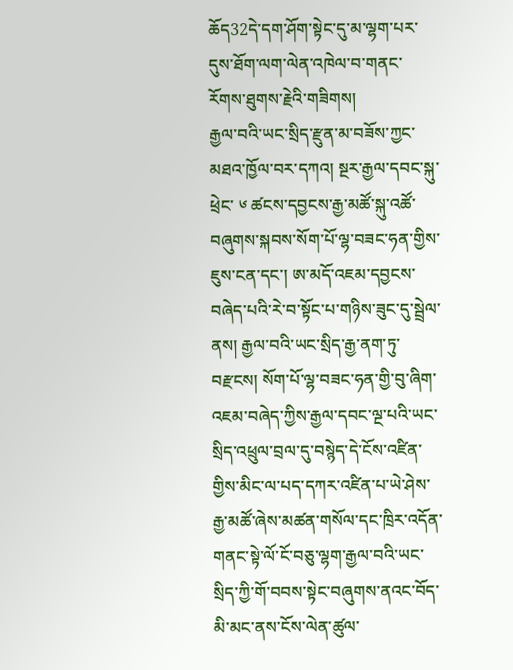ཆོད32དེ་དག་ཤོག་སྟེང་དུ་མ་ལྷག་པར་དུས་ཐོག་ལག་ལེན་འཁེལ་བ་གནང་རོགས་ཐུགས་རྗེའི་གཟིགས།
རྒྱལ་བའི་ཡང་སྲིད་རྫུན་མ་བཟོས་ཀྱང་མཐའ་ཁྱོལ་བར་དཀའ། སྔར་རྒྱལ་དབང་སྐུ་ཕྲེང་ ༦ ཚངས་དབྱངས་རྒྱ་མཚོ་སྐུ་འཚོ་བཞུགས་སྐབས་སོག་པོ་ལྷ་བཟང་ཧན་གྱིས་ཇུས་ངན་དང་། ཨ་མདོ་འཇམ་དབྱངས་བཞེད་པའི་རེ་བ་སྟོང་པ་གཉིས་ཟུང་དུ་སྦྲེལ་ནས། རྒྱལ་བའི་ཡང་སྲིད་རྒྱ་ནག་ཏུ་བརྫངས། སོག་པོ་ལྷ་བཟང་ཧན་གྱི་བུ་ཞིག་འཇམ་བཞེད་ཀྱིས་རྒྱལ་དབང་ལྔ་པའི་ཡང་སྲིད་འཕྲུལ་བྲལ་དུ་བསྙེད་དེ་ངོས་འཛིན་གྱིས་མིང་ལ་པད་དཀར་འཛིན་པ་ཡེ་ཤེས་རྒྱ་མཚོ་ཞེས་མཚན་གསོལ་དང་ཁྲིར་འདོན་གནང་སྟེ་ལོ་ངོ་བཅུ་ལྷག་རྒྱལ་བའི་ཡང་སྲིད་ཀྱི་གོ་བབས་སྟེང་བཞུགས་ནའང་བོད་མི་མང་ནས་ངོས་ལེན་ཚུལ་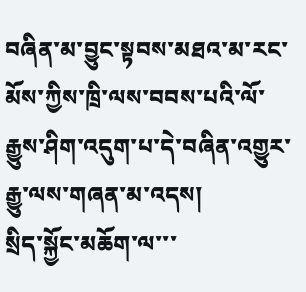བཞིན་མ་བྱུང་སྟབས་མཐའ་མ་རང་མོས་ཀྱིས་ཁྲི་ལས་བབས་པའི་ལོ་རྒྱུས་ཤིག་འདུག་པ་དེ་བཞིན་འགྱུར་རྒྱུ་ལས་གཞན་མ་འདས།
སྲིད་སྐྱོང་མཆོག་ལ་་་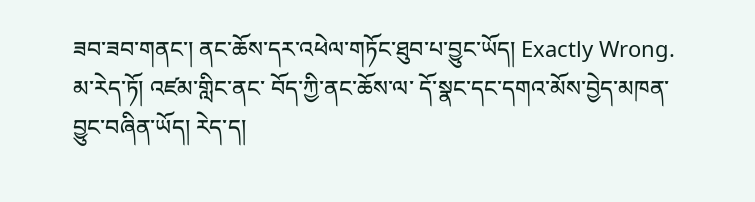ཟབ་ཟབ་གནང་། ནང་ཆོས་དར་འཕེལ་གཏོང་ཐུབ་པ་བྱུང་ཡོད། Exactly Wrong. མ་རེད་ཏོ། འཛམ་གླིང་ནང་ བོད་ཀྱི་ནང་ཆོས་ལ་ དོ་སྣང་དང་དགའ་མོས་བྱེད་མཁན་བྱུང་བཞིན་ཡོད། རེད་ད།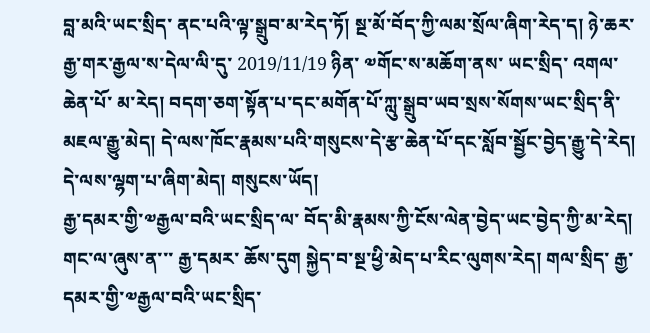བླ་མའི་ཡང་སྲིད་ ནང་པའི་ལྟ་སྒྲུབ་མ་རེད་ཏོ། སྔ་མོ་བོད་ཀྱི་ལམ་སྲོལ་ཞིག་རེད་ད། ཉེ་ཆར་ རྒྱ་གར་རྒྱལ་ས་དེལ་ལི་དུ་ 2019/11/19 ཉིན་ ༧གོང་ས་མཆོག་ནས་ ཡང་སྲིད་ འགལ་ཆེན་པོ་ མ་རེད། བདག་ཅག་སྟོན་པ་དང་མགོན་པོ་ཀླུ་སྒྲུབ་ཡབ་སྲས་སོགས་ཡང་སྲིད་ནི་མཇལ་རྒྱུ་མེད། དེ་ལས་ཁོང་རྣམས་པའི་གསུངས་དེ་རྩ་ཆེན་པོ་དང་སློབ་སྦྱོང་བྱེད་རྒྱུ་དེ་རེད། དེ་ལས་ལྷག་པ་ཞིག་མེད། གསུངས་ཡོད།
རྒྱ་དམར་གྱི་༧རྒྱལ་བའི་ཡང་སྲིད་ལ་ བོད་མི་རྣམས་ཀྱི་ངོས་ལེན་བྱེད་ཡང་བྱེད་ཀྱི་མ་རེད། གང་ལ་ཞུས་ན་་་ རྒྱ་དམར་ ཆོས་དུག སྐྱེད་བ་སྔ་ཕྱི་མེད་པ་རིང་ལུགས་རེད། གལ་སྲིད་ རྒྱ་དམར་གྱི་༧རྒྱལ་བའི་ཡང་སྲིད་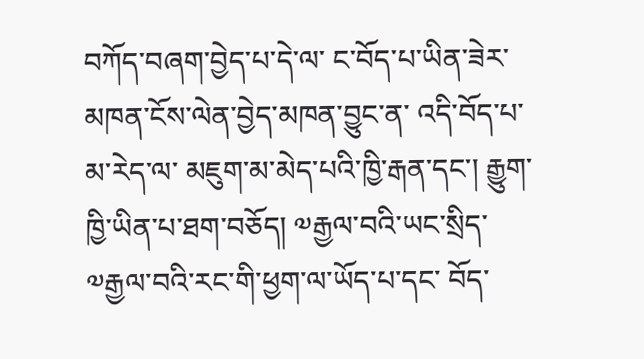བཀོད་བཞག་བྱེད་པ་དེ་ལ་ ང་བོད་པ་ཡིན་ཟེར་མཁན་ངོས་ལེན་བྱེད་མཁན་བྱུང་ན་ འདི་བོད་པ་མ་རེད་ལ་ མཇུག་མ་མེད་པའི་ཁྱི་རྒན་དང་། རྒྱུག་ཁྱི་ཡིན་པ་ཐག་བཅོད། ༧རྒྱལ་བའི་ཡང་སྲིད་༧རྒྱལ་བའི་རང་གི་ཕྱག་ལ་ཡོད་པ་དང་ བོད་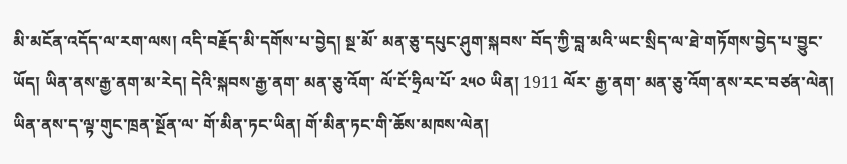མི་མངོན་འདོད་ལ་རག་ལས། འདི་བརྗོད་མི་དགོས་པ་བྱེད། སྔ་མོ་ མན་ཅུ་དཔུང་ཤུག་སྐབས་ བོད་ཀྱི་བླ་མའི་ཡང་སྲིད་ལ་ཐེ་གཏོགས་བྱེད་པ་བྱུང་ཡོད། ཡིན་ནས་རྒྱ་ནག་མ་རེད། དེའི་སྐབས་རྒྱ་ནག་ མན་ཅུ་འོག་ ལོ་ངོ་ཧྲིལ་པོ་ ༢༥༠ ཡིན། 1911 ལོར་ རྒྱ་ནག་ མན་ཅུ་འོག་ནས་རང་བཙན་ལེན། ཡིན་ནས་ད་ལྟ་གུང་ཁྲན་སྔོན་ལ་ གོ་མིན་ཏང་ཡིན། གོ་མིན་ཏང་གི་ཆོས་མཁས་ལེན།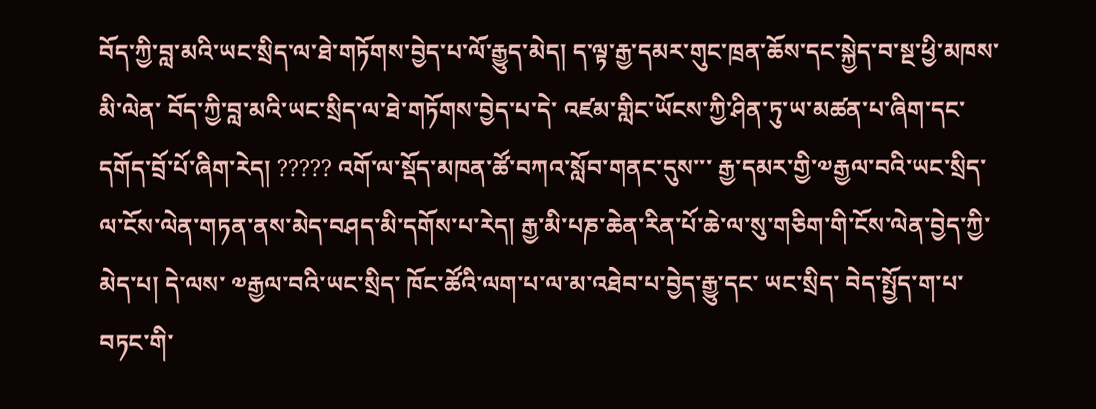བོད་ཀྱི་བླ་མའི་ཡང་སྲིད་ལ་ཐེ་གཏོགས་བྱེད་པ་ལོ་རྒྱུད་མེད། ད་ལྟ་རྒྱ་དམར་གུང་ཁྲན་ཆོས་དང་སྐྱེད་བ་སྔ་ཕྱི་མཁས་མི་ལེན་ བོད་ཀྱི་བླ་མའི་ཡང་སྲིད་ལ་ཐེ་གཏོགས་བྱེད་པ་དེ་ འཛམ་གླིང་ཡོངས་ཀྱི་ཤིན་ཏུ་ཡ་མཚན་པ་ཞིག་དང་དགོད་བྲོ་པོ་ཞིག་རེད། ????? འགོ་ལ་སྡོད་མཁན་ཚོ་བཀའ་སློབ་གནང་དུས་་་ རྒྱ་དམར་གྱི་༧རྒྱལ་བའི་ཡང་སྲིད་ལ་ངོས་ལེན་གཏན་ནས་མེད་བཤད་མི་དགོས་པ་རེད། རྒྱ་མི་པཎ་ཆེན་རིན་པོ་ཆེ་ལ་སུ་གཅིག་གི་ངོས་ལེན་བྱེད་ཀྱི་མེད་པ། དེ་ལས་ ༧རྒྱལ་བའི་ཡང་སྲིད་ ཁོང་ཚོའི་ལག་པ་ལ་མ་འཐེབ་པ་བྱེད་རྒྱུ་དང་ ཡང་སྲིད་ བེད་སྤྱོད་ག་པ་བཏང་གི་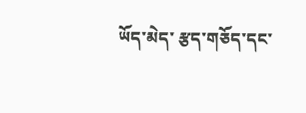ཡོད་མེད་ རྩད་གཅོད་དང་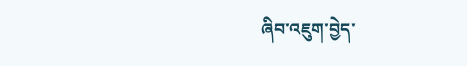ཞིབ་འཇུག་བྱེད་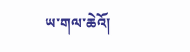ཡ་གལ་ཆེའོ།